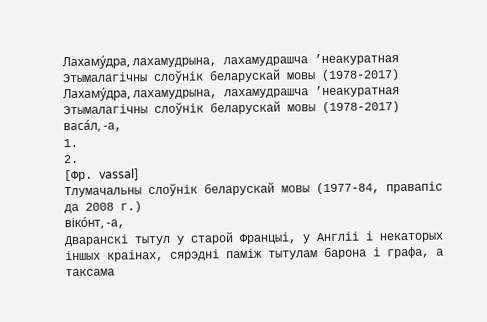Лахаму́дра, лахамудрына, лахамудрашча ’неакуратная
Этымалагічны слоўнік беларускай мовы (1978-2017)
Лахаму́дра, лахамудрына, лахамудрашча ’неакуратная
Этымалагічны слоўнік беларускай мовы (1978-2017)
васа́л, ‑а,
1.
2.
[Фр. vassal]
Тлумачальны слоўнік беларускай мовы (1977-84, правапіс да 2008 г.)
віко́нт, ‑а,
Дваранскі тытул у старой Францыі, у Англіі і некаторых іншых краінах, сярэдні паміж тытулам барона і графа, а таксама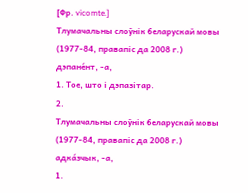[Фр. vicomte.]
Тлумачальны слоўнік беларускай мовы (1977-84, правапіс да 2008 г.)
дэпане́нт, ‑а,
1. Тое, што і дэпазітар.
2.
Тлумачальны слоўнік беларускай мовы (1977-84, правапіс да 2008 г.)
адка́зчык, ‑а,
1.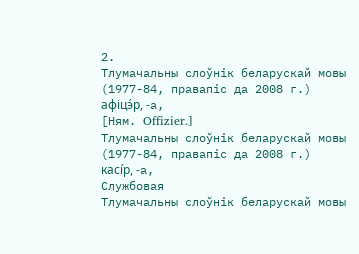2.
Тлумачальны слоўнік беларускай мовы (1977-84, правапіс да 2008 г.)
афіцэ́р, ‑а,
[Ням. Offizier.]
Тлумачальны слоўнік беларускай мовы (1977-84, правапіс да 2008 г.)
касі́р, ‑а,
Службовая
Тлумачальны слоўнік беларускай мовы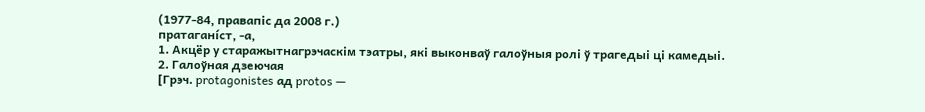(1977-84, правапіс да 2008 г.)
пратагані́ст, ‑а,
1. Акцёр у старажытнагрэчаскім тэатры, які выконваў галоўныя ролі ў трагедыі ці камедыі.
2. Галоўная дзеючая
[Грэч. protagonistes ад protos —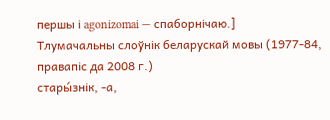першы і agonizomai — спаборнічаю.]
Тлумачальны слоўнік беларускай мовы (1977-84, правапіс да 2008 г.)
стары́знік, ‑а,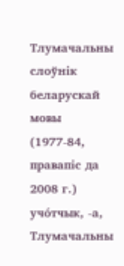Тлумачальны слоўнік беларускай мовы (1977-84, правапіс да 2008 г.)
учо́тчык, ‑а,
Тлумачальны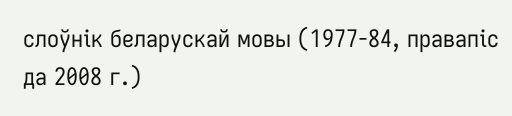слоўнік беларускай мовы (1977-84, правапіс да 2008 г.)